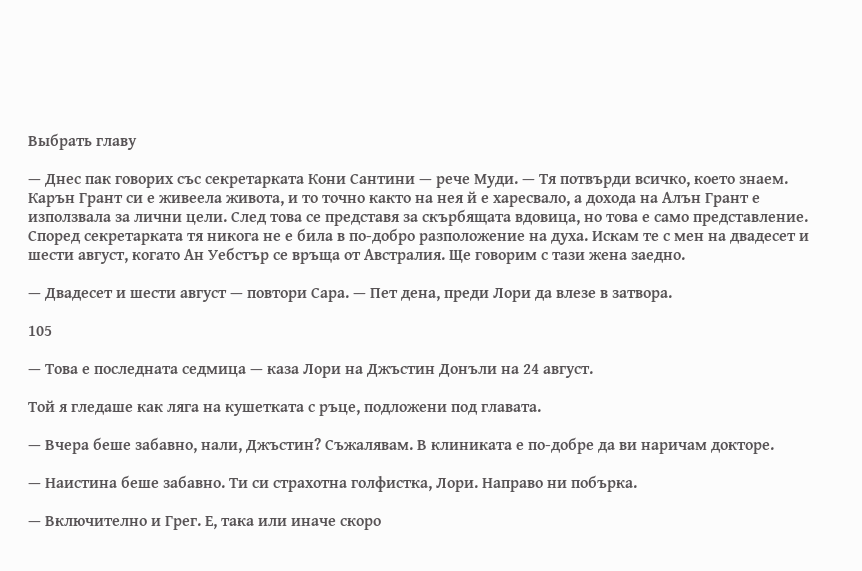Выбрать главу

— Днес пак говорих със секретарката Кони Сантини — рече Муди. — Тя потвърди всичко, което знаем. Карън Грант си е живеела живота, и то точно както на нея й е харесвало, а дохода на Алън Грант е използвала за лични цели. След това се представя за скърбящата вдовица, но това е само представление. Според секретарката тя никога не е била в по-добро разположение на духа. Искам те с мен на двадесет и шести август, когато Ан Уебстър се връща от Австралия. Ще говорим с тази жена заедно.

— Двадесет и шести август — повтори Сара. — Пет дена, преди Лори да влезе в затвора.

105

— Това е последната седмица — каза Лори на Джъстин Донъли на 24 август.

Той я гледаше как ляга на кушетката с ръце, подложени под главата.

— Вчера беше забавно, нали, Джъстин? Съжалявам. В клиниката е по-добре да ви наричам докторе.

— Наистина беше забавно. Ти си страхотна голфистка, Лори. Направо ни побърка.

— Включително и Грег. Е, така или иначе скоро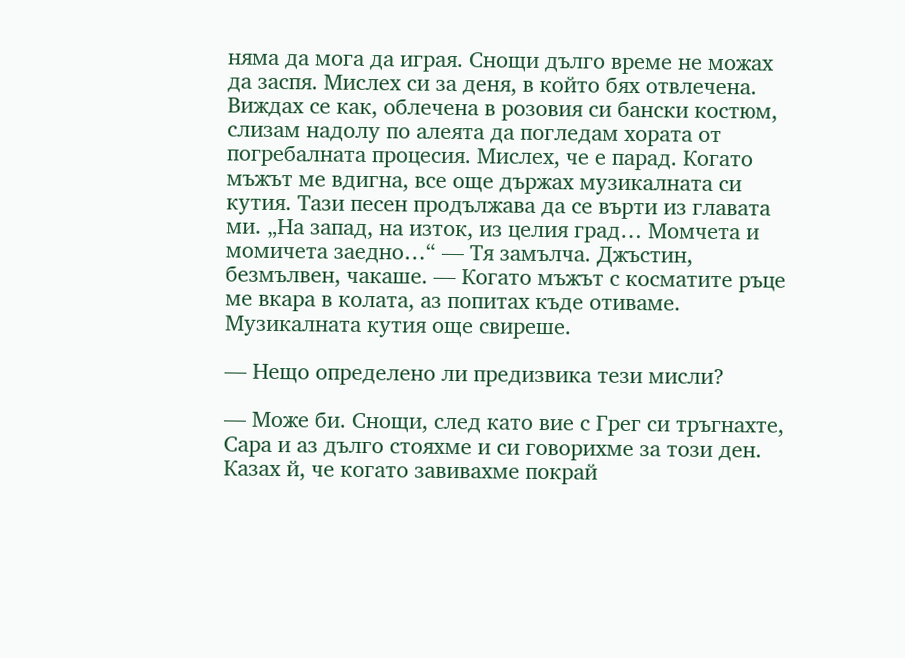няма да мога да играя. Снощи дълго време не можах да заспя. Мислех си за деня, в който бях отвлечена. Виждах се как, облечена в розовия си бански костюм, слизам надолу по алеята да погледам хората от погребалната процесия. Мислех, че е парад. Когато мъжът ме вдигна, все още държах музикалната си кутия. Тази песен продължава да се върти из главата ми. „На запад, на изток, из целия град… Момчета и момичета заедно…“ — Тя замълча. Джъстин, безмълвен, чакаше. — Когато мъжът с косматите ръце ме вкара в колата, аз попитах къде отиваме. Музикалната кутия още свиреше.

— Нещо определено ли предизвика тези мисли?

— Може би. Снощи, след като вие с Грег си тръгнахте, Сара и аз дълго стояхме и си говорихме за този ден. Казах й, че когато завивахме покрай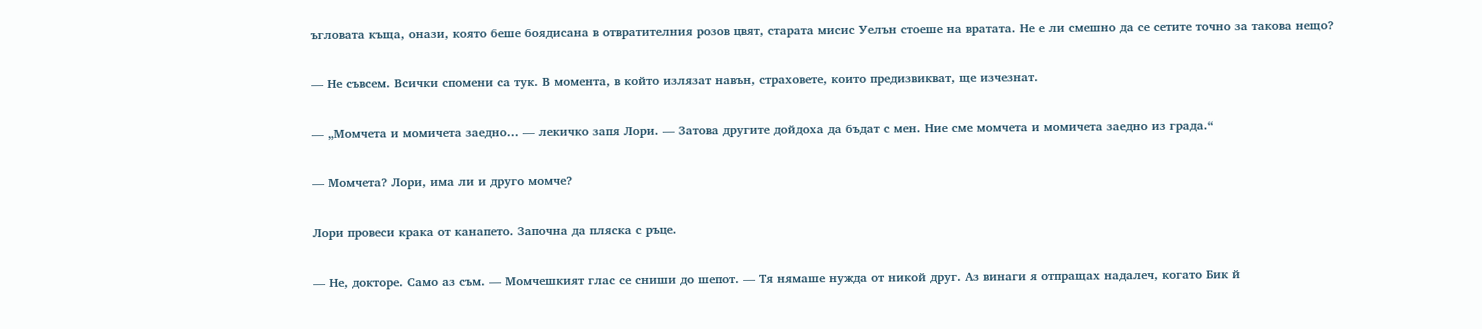ъгловата къща, онази, която беше боядисана в отвратителния розов цвят, старата мисис Уелън стоеше на вратата. Не е ли смешно да се сетите точно за такова нещо?

— Не съвсем. Всички спомени са тук. В момента, в който излязат навън, страховете, които предизвикват, ще изчезнат.

— „Момчета и момичета заедно… — лекичко запя Лори. — Затова другите дойдоха да бъдат с мен. Ние сме момчета и момичета заедно из града.“

— Момчета? Лори, има ли и друго момче?

Лори провеси крака от канапето. Започна да пляска с ръце.

— Не, докторе. Само аз съм. — Момчешкият глас се сниши до шепот. — Тя нямаше нужда от никой друг. Аз винаги я отпращах надалеч, когато Бик й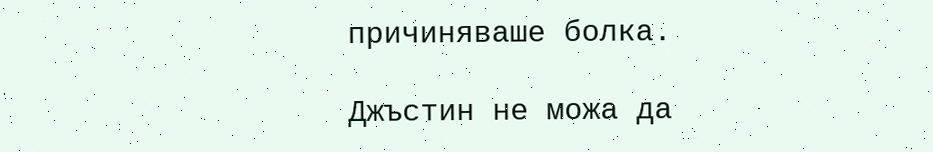причиняваше болка.

Джъстин не можа да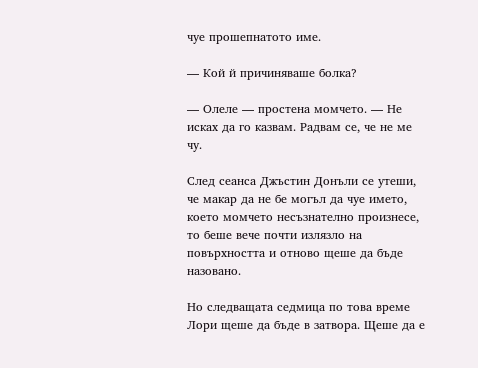чуе прошепнатото име.

— Кой й причиняваше болка?

— Олеле — простена момчето. — Не исках да го казвам. Радвам се, че не ме чу.

След сеанса Джъстин Донъли се утеши, че макар да не бе могъл да чуе името, което момчето несъзнателно произнесе, то беше вече почти излязло на повърхността и отново щеше да бъде назовано.

Но следващата седмица по това време Лори щеше да бъде в затвора. Щеше да е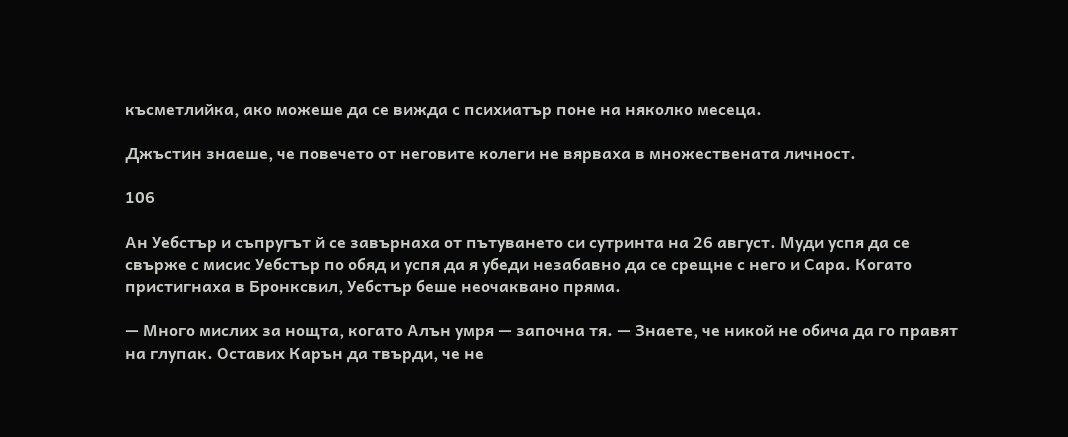късметлийка, ако можеше да се вижда с психиатър поне на няколко месеца.

Джъстин знаеше, че повечето от неговите колеги не вярваха в множествената личност.

106

Ан Уебстър и съпругът й се завърнаха от пътуването си сутринта на 26 август. Муди успя да се свърже с мисис Уебстър по обяд и успя да я убеди незабавно да се срещне с него и Сара. Когато пристигнаха в Бронксвил, Уебстър беше неочаквано пряма.

— Много мислих за нощта, когато Алън умря — започна тя. — Знаете, че никой не обича да го правят на глупак. Оставих Карън да твърди, че не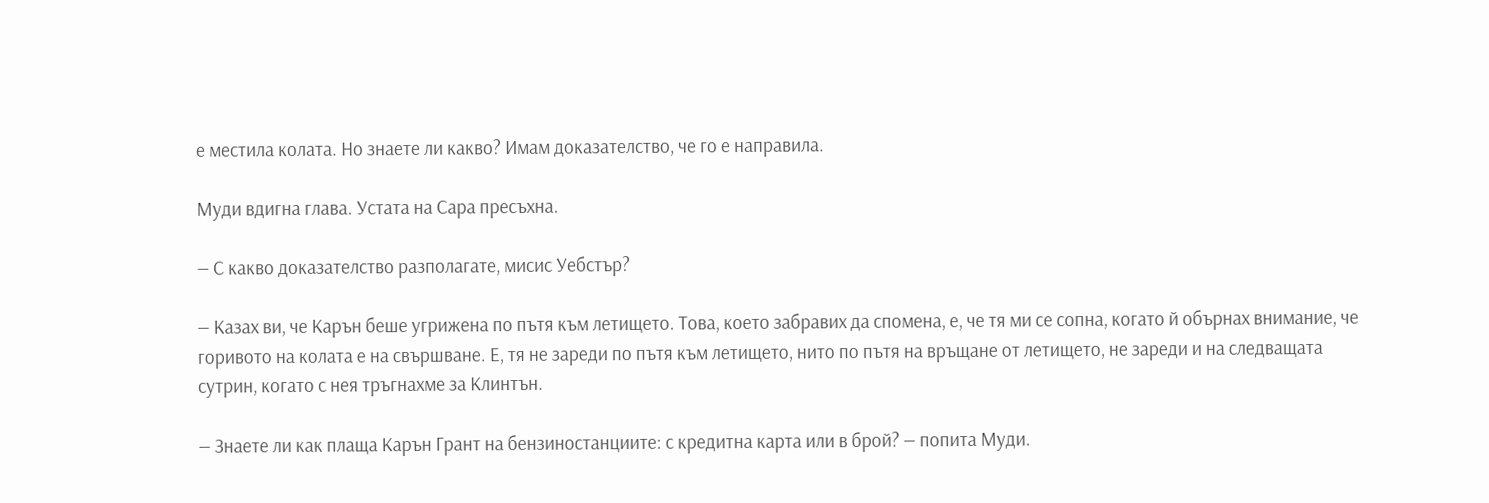е местила колата. Но знаете ли какво? Имам доказателство, че го е направила.

Муди вдигна глава. Устата на Сара пресъхна.

— С какво доказателство разполагате, мисис Уебстър?

— Казах ви, че Карън беше угрижена по пътя към летището. Това, което забравих да спомена, е, че тя ми се сопна, когато й обърнах внимание, че горивото на колата е на свършване. Е, тя не зареди по пътя към летището, нито по пътя на връщане от летището, не зареди и на следващата сутрин, когато с нея тръгнахме за Клинтън.

— Знаете ли как плаща Карън Грант на бензиностанциите: с кредитна карта или в брой? — попита Муди.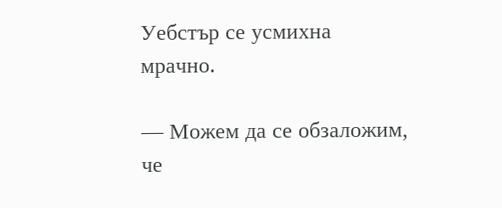Уебстър се усмихна мрачно.

— Можем да се обзаложим, че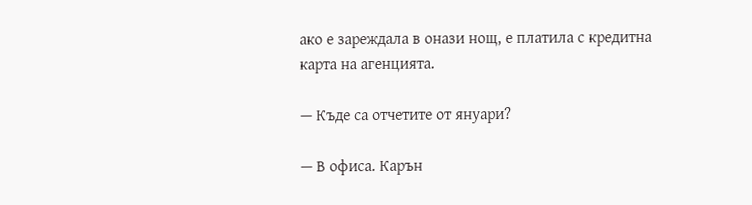ако е зареждала в онази нощ, е платила с кредитна карта на агенцията.

— Къде са отчетите от януари?

— В офиса. Карън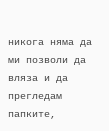никога няма да ми позволи да вляза и да прегледам папките,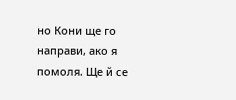но Кони ще го направи, ако я помоля. Ще й се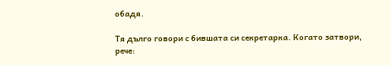обадя.

Тя дълго говори с бившата си секретарка. Когато затвори, рече: